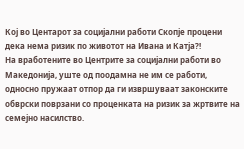Кој во Центарот за социјални работи Скопје процени дека нема ризик по животот на Ивана и Катја?!
На вработените во Центрите за социјални работи во Македонија, уште од поодамна не им се работи, односно пружаат отпор да ги извршуваат законските обврски поврзани со проценката на ризик за жртвите на семејно насилство.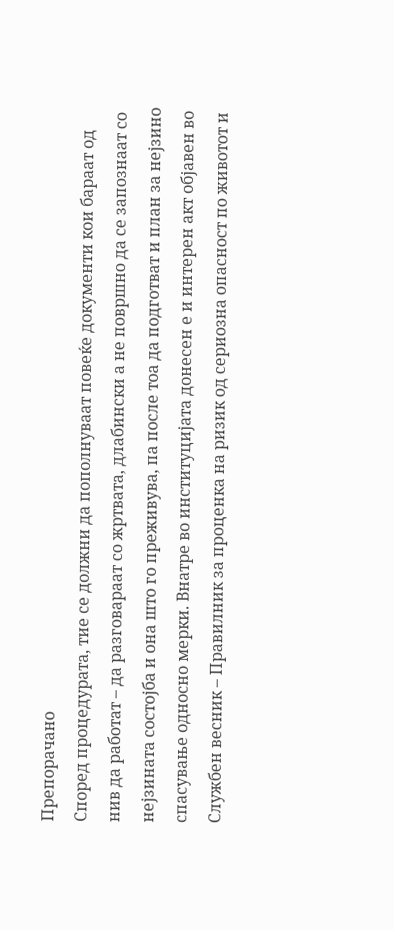Препорачано
Според процедурата, тие се должни да пополнуваат повеќе документи кои бараат од нив да работат – да разговараат со жртвата, длабински а не површно да се запознаат со нејзината состојба и она што го преживува, па после тоа да подготват и план за нејзино спасување односно мерки. Внатре во институцијата донесен е и интерен акт објавен во Службен весник – Правилник за проценка на ризик од сериозна опасност по животот и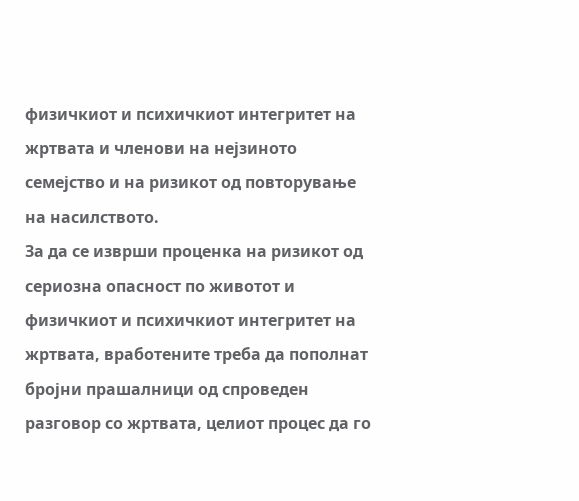физичкиот и психичкиот интегритет на жртвата и членови на нејзиното семејство и на ризикот од повторување на насилството.
За да се изврши проценка на ризикот од сериозна опасност по животот и физичкиот и психичкиот интегритет на жртвата, вработените треба да пополнат бројни прашалници од спроведен разговор со жртвата, целиот процес да го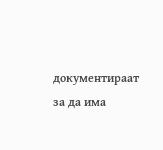документираат за да има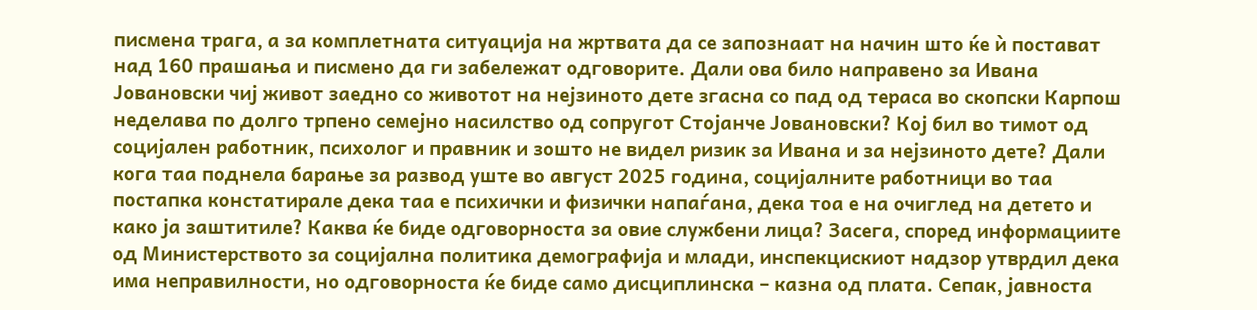писмена трага, а за комплетната ситуација на жртвата да се запознаат на начин што ќе ѝ постават над 160 прашања и писмено да ги забележат одговорите. Дали ова било направено за Ивана Јовановски чиј живот заедно со животот на нејзиното дете згасна со пад од тераса во скопски Карпош неделава по долго трпено семејно насилство од сопругот Стојанче Јовановски? Кој бил во тимот од социјален работник, психолог и правник и зошто не видел ризик за Ивана и за нејзиното дете? Дали кога таа поднела барање за развод уште во август 2025 година, социјалните работници во таа постапка констатирале дека таа е психички и физички напаѓана, дека тоа е на очиглед на детето и како ја заштитиле? Каква ќе биде одговорноста за овие службени лица? Засега, според информациите од Министерството за социјална политика демографија и млади, инспекцискиот надзор утврдил дека има неправилности, но одговорноста ќе биде само дисциплинска – казна од плата. Сепак, јавноста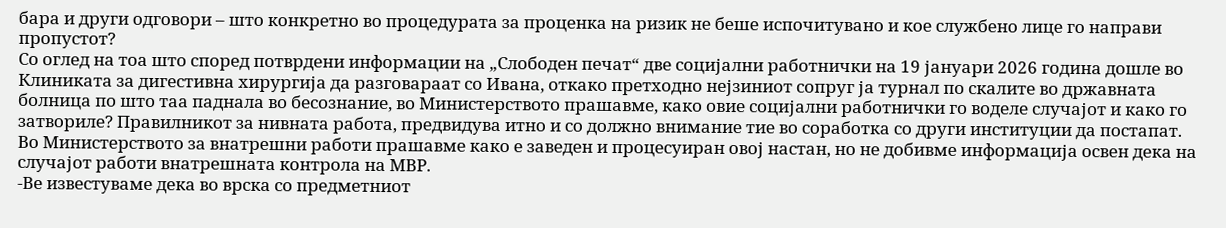бара и други одговори – што конкретно во процедурата за проценка на ризик не беше испочитувано и кое службено лице го направи пропустот?
Со оглед на тоа што според потврдени информации на „Слободен печат“ две социјални работнички на 19 јануари 2026 година дошле во Клиниката за дигестивна хирургија да разговараат со Ивана, откако претходно нејзиниот сопруг ја турнал по скалите во државната болница по што таа паднала во бесознание, во Министерството прашавме, како овие социјални работнички го воделе случајот и како го затвориле? Правилникот за нивната работа, предвидува итно и со должно внимание тие во соработка со други институции да постапат.
Во Министерството за внатрешни работи прашавме како е заведен и процесуиран овој настан, но не добивме информација освен дека на случајот работи внатрешната контрола на МВР.
-Ве известуваме дека во врска со предметниот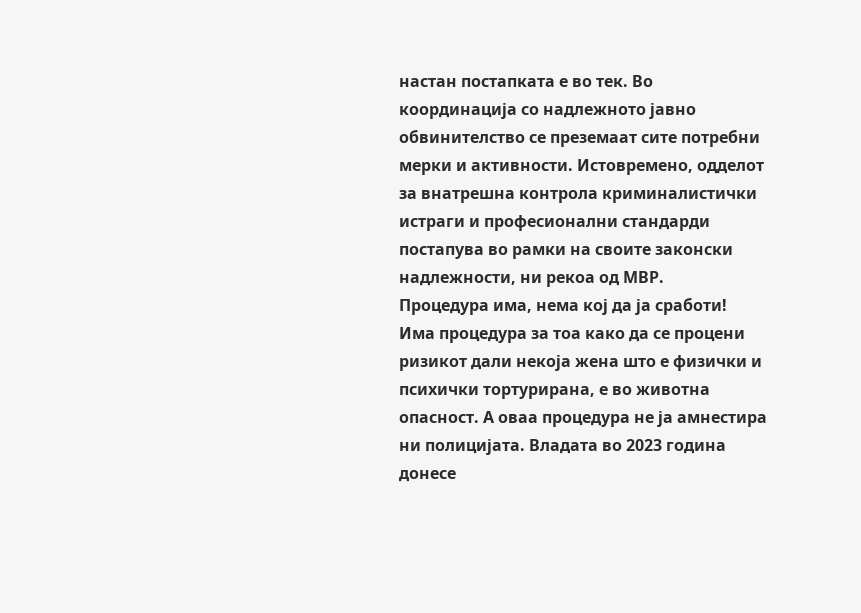настан постапката е во тек. Во координација со надлежното јавно обвинителство се преземаат сите потребни мерки и активности. Истовремено, одделот за внатрешна контрола криминалистички истраги и професионални стандарди постапува во рамки на своите законски надлежности, ни рекоа од МВР.
Процедура има, нема кој да ја сработи!
Има процедура за тоа како да се процени ризикот дали некоја жена што е физички и психички тортурирана, е во животна опасност. А оваа процедура не ја амнестира ни полицијата. Владата во 2023 година донесе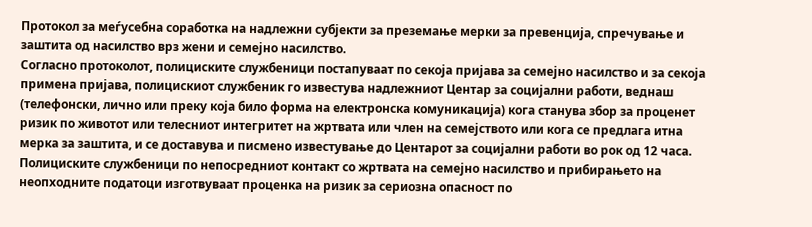Протокол за меѓусебна соработка на надлежни субјекти за преземање мерки за превенција, спречување и заштита од насилство врз жени и семејно насилство.
Согласно протоколот, полициските службеници постапуваат по секоја пријава за семејно насилство и за секоја примена пријава, полицискиот службеник го известува надлежниот Центар за социјални работи, веднаш (телефонски, лично или преку која било форма на електронска комуникација) кога станува збор за проценет ризик по животот или телесниот интегритет на жртвата или член на семејството или кога се предлага итна мерка за заштита, и се доставува и писмено известување до Центарот за социјални работи во рок од 12 часа.
Полициските службеници по непосредниот контакт со жртвата на семејно насилство и прибирањето на неопходните податоци изготвуваат проценка на ризик за сериозна опасност по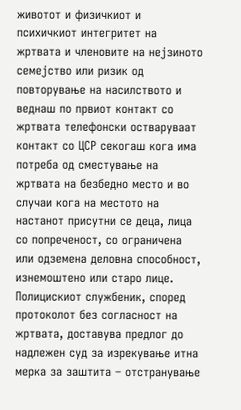животот и физичкиот и психичкиот интегритет на жртвата и членовите на нејзиното семејство или ризик од повторување на насилството и веднаш по првиот контакт со жртвата телефонски остваруваат контакт со ЦСР секогаш кога има потреба од сместување на жртвата на безбедно место и во случаи кога на местото на настанот присутни се деца, лица со попреченост, со ограничена или одземена деловна способност, изнемоштено или старо лице.
Полицискиот службеник, според протоколот без согласност на жртвата, доставува предлог до надлежен суд за изрекување итна мерка за заштита – отстранување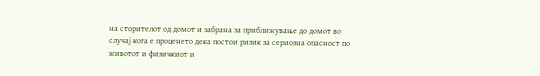на сторителот од домот и забрана за приближување до домот во случај кога е проценето дека постои ризик за сериозна опасност по животот и физичкиот и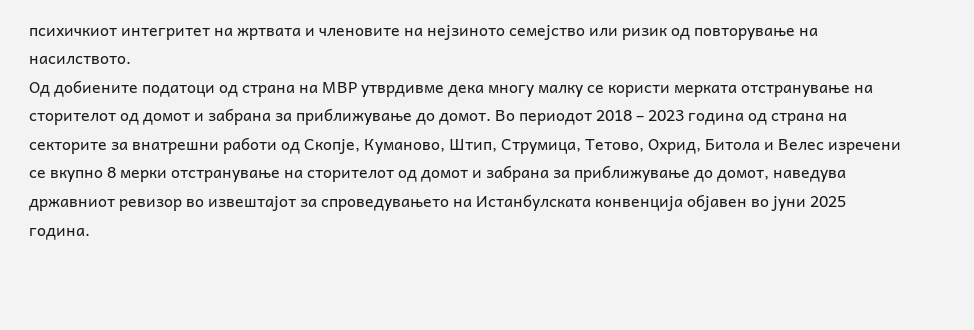психичкиот интегритет на жртвата и членовите на нејзиното семејство или ризик од повторување на насилството.
Од добиените податоци од страна на МВР утврдивме дека многу малку се користи мерката отстранување на сторителот од домот и забрана за приближување до домот. Во периодот 2018 – 2023 година од страна на секторите за внатрешни работи од Скопје, Куманово, Штип, Струмица, Тетово, Охрид, Битола и Велес изречени се вкупно 8 мерки отстранување на сторителот од домот и забрана за приближување до домот, наведува државниот ревизор во извештајот за спроведувањето на Истанбулската конвенција објавен во јуни 2025 година.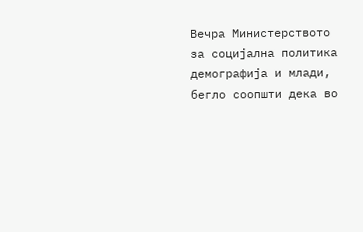Вечра Министерството за социјална политика демографија и млади, бегло соопшти дека во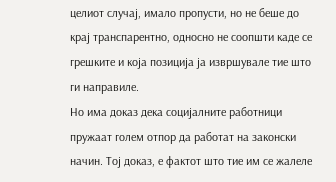целиот случај, имало пропусти, но не беше до крај транспарентно, односно не соопшти каде се грешките и која позиција ја извршувале тие што ги направиле.
Но има доказ дека социјалните работници пружаат голем отпор да работат на законски начин. Тој доказ, е фактот што тие им се жалеле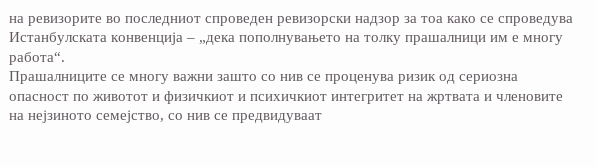на ревизорите во последниот спроведен ревизорски надзор за тоа како се спроведува Истанбулската конвенција – „дека пополнувањето на толку прашалници им е многу работа“.
Прашалниците се многу важни зашто со нив се проценува ризик од сериозна опасност по животот и физичкиот и психичкиот интегритет на жртвата и членовите на нејзиното семејство, со нив се предвидуваат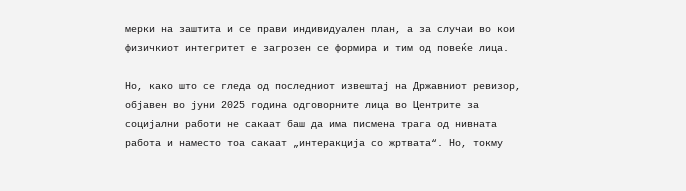мерки на заштита и се прави индивидуален план, а за случаи во кои физичкиот интегритет е загрозен се формира и тим од повеќе лица.

Но, како што се гледа од последниот извештај на Државниот ревизор, објавен во јуни 2025 година одговорните лица во Центрите за социјални работи не сакаат баш да има писмена трага од нивната работа и наместо тоа сакаат „интеракција со жртвата“. Но, токму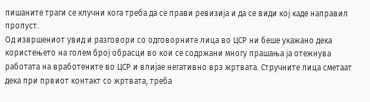пишаните траги се клучни кога треба да се прави ревизија и да се види кој каде направил пропуст.
Од извршениот увид и разговори со одговорните лица во ЦСР ни беше укажано дека користењето на голем број обрасци во кои се содржани многу прашања ја отежнува работата на вработените во ЦСР и влијае негативно врз жртвата. Стручните лица сметаат дека при првиот контакт со жртвата, треба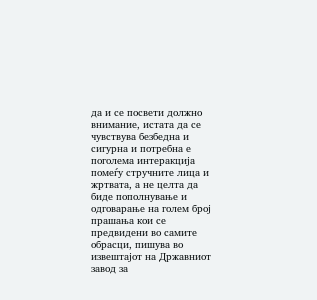да и се посвети должно внимание, истата да се чувствува безбедна и сигурна и потребна е поголема интеракција помеѓу стручните лица и жртвата, а не целта да биде пополнување и одговарање на голем број прашања кои се предвидени во самите обрасци, пишува во извештајот на Државниот завод за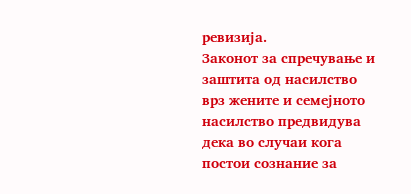ревизија.
Законот за спречување и заштита од насилство врз жените и семејното насилство предвидува дека во случаи кога постои сознание за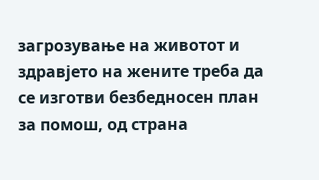загрозување на животот и здравјето на жените треба да се изготви безбедносен план за помош, од страна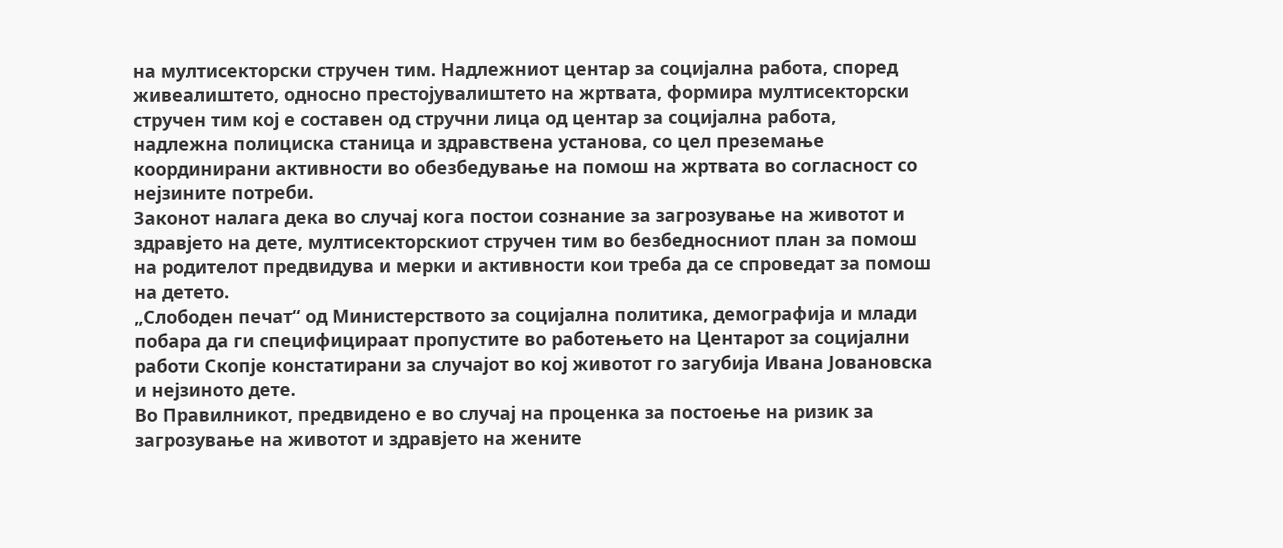на мултисекторски стручен тим. Надлежниот центар за социјална работа, според живеалиштето, односно престојувалиштето на жртвата, формира мултисекторски стручен тим кој е составен од стручни лица од центар за социјална работа, надлежна полициска станица и здравствена установа, со цел преземање координирани активности во обезбедување на помош на жртвата во согласност со нејзините потреби.
Законот налага дека во случај кога постои сознание за загрозување на животот и здравјето на дете, мултисекторскиот стручен тим во безбедносниот план за помош на родителот предвидува и мерки и активности кои треба да се спроведат за помош на детето.
„Слободен печат“ од Министерството за социјална политика, демографија и млади побара да ги специфицираат пропустите во работењето на Центарот за социјални работи Скопје констатирани за случајот во кој животот го загубија Ивана Јовановска и нејзиното дете.
Во Правилникот, предвидено е во случај на проценка за постоење на ризик за загрозување на животот и здравјето на жените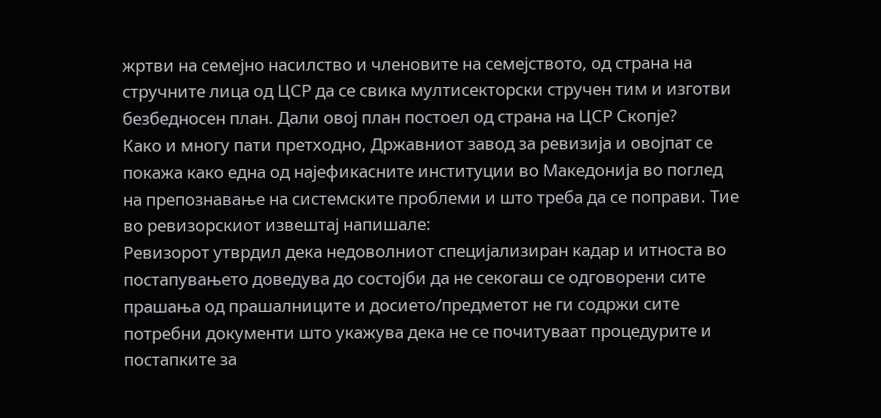жртви на семејно насилство и членовите на семејството, од страна на стручните лица од ЦСР да се свика мултисекторски стручен тим и изготви безбедносен план. Дали овој план постоел од страна на ЦСР Скопје?
Како и многу пати претходно, Државниот завод за ревизија и овојпат се покажа како една од најефикасните институции во Македонија во поглед на препознавање на системските проблеми и што треба да се поправи. Тие во ревизорскиот извештај напишале:
Ревизорот утврдил дека недоволниот специјализиран кадар и итноста во постапувањето доведува до состојби да не секогаш се одговорени сите прашања од прашалниците и досието/предметот не ги содржи сите потребни документи што укажува дека не се почитуваат процедурите и постапките за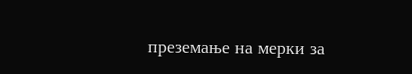преземање на мерки за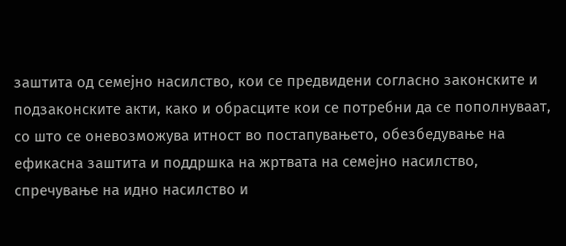заштита од семејно насилство, кои се предвидени согласно законските и подзаконските акти, како и обрасците кои се потребни да се пополнуваат, со што се оневозможува итност во постапувањето, обезбедување на ефикасна заштита и поддршка на жртвата на семејно насилство, спречување на идно насилство и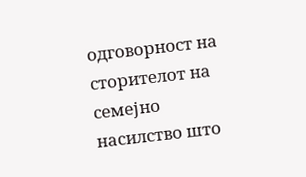одговорност на сторителот на семејно насилство што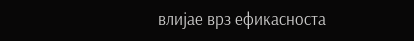влијае врз ефикасноста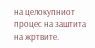на целокупниот процес на заштита на жртвите.